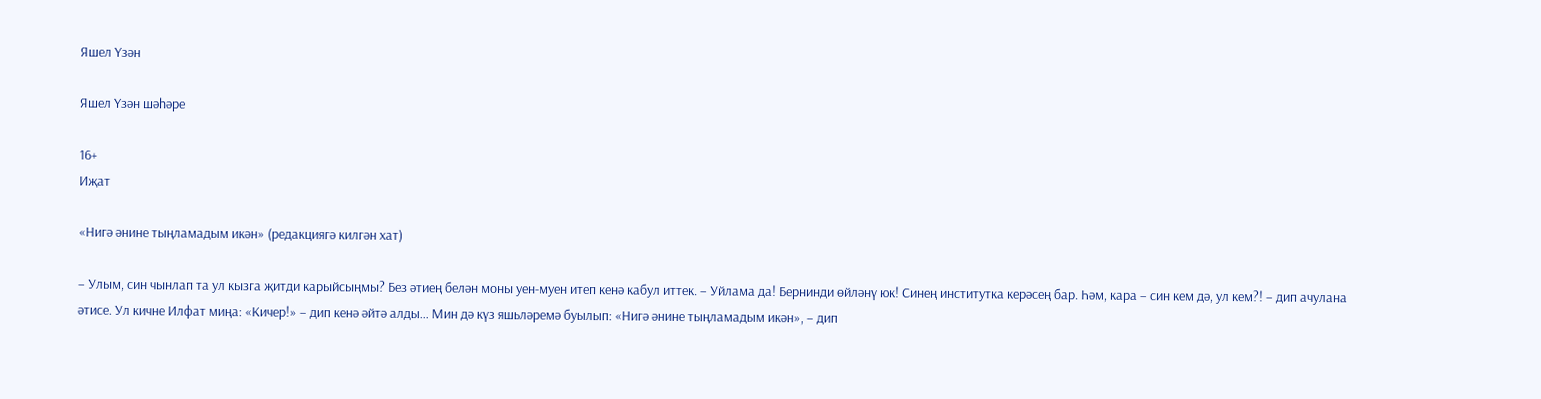Яшел Үзән

Яшел Үзән шәһәре

16+
Иҗат

«Нигә әнине тыңламадым икән» (редакциягә килгән хат)

– Улым, син чынлап та ул кызга җитди карыйсыңмы? Без әтиең белән моны уен-муен итеп кенә кабул иттек. – Уйлама да! Бернинди өйләнү юк! Синең институтка керәсең бар. Һәм, кара – син кем дә, ул кем?! – дип ачулана әтисе. Ул кичне Илфат миңа: «Кичер!» – дип кенә әйтә алды… Мин дә күз яшьләремә буылып: «Нигә әнине тыңламадым икән», – дип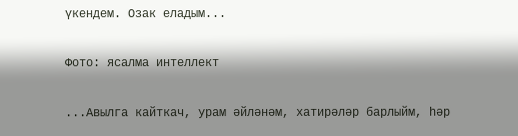үкендем. Озак еладым...

Фото: ясалма интеллект

...Авылга кайткач, урам әйләнәм, хатирәләр барлыйм, һәр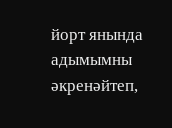йорт янында адымымны әкренәйтеп,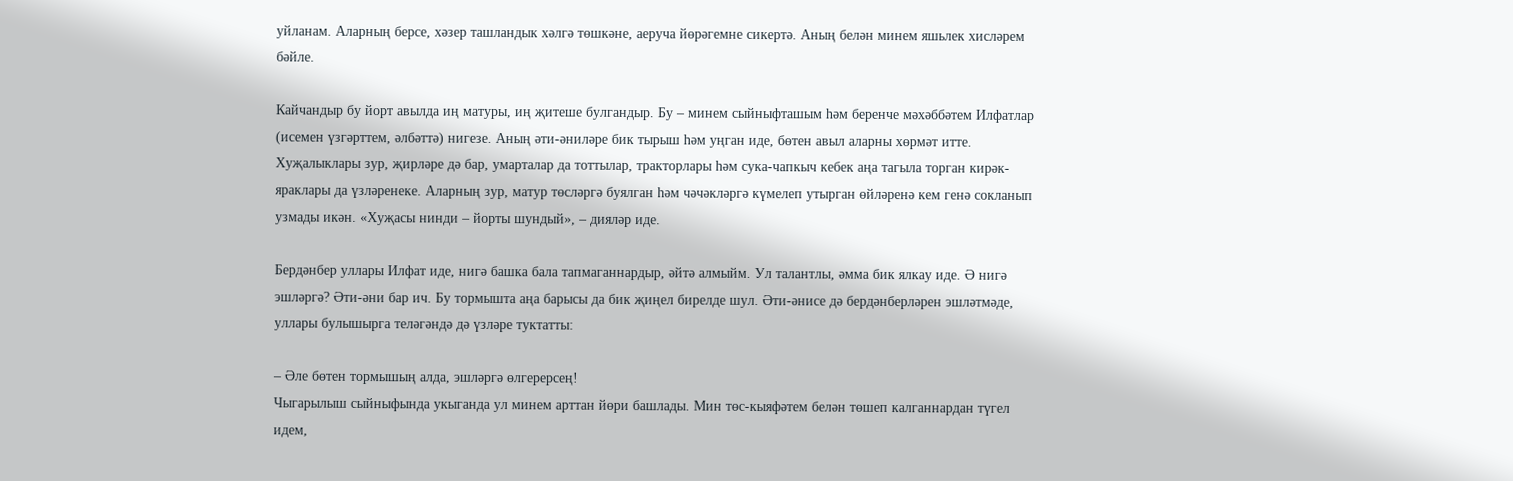уйланам. Аларның берсе, хәзер ташландык хәлгә төшкәне, аеруча йөрәгемне сикертә. Аның белән минем яшьлек хисләрем бәйле.

Кайчандыр бу йорт авылда иң матуры, иң җитеше булгандыр. Бу – минем сыйныфташым һәм беренче мәхәббәтем Илфатлар (исемен үзгәрттем, әлбәттә) нигезе. Аның әти-әниләре бик тырыш һәм уңган иде, бөтен авыл аларны хөрмәт итте. Хуҗалыклары зур, җирләре дә бар, умарталар да тоттылар, тракторлары һәм сука-чапкыч кебек аңа тагыла торган кирәк-яраклары да үзләренеке. Аларның зур, матур төсләргә буялган һәм чәчәкләргә күмелеп утырган өйләренә кем генә сокланып узмады икән. «Хуҗасы нинди – йорты шундый», – дияләр иде.

Бердәнбер уллары Илфат иде, нигә башка бала тапмаганнардыр, әйтә алмыйм. Ул талантлы, әмма бик ялкау иде. Ә нигә эшләргә? Әти-әни бар ич. Бу тормышта аңа барысы да бик җиңел бирелде шул. Әти-әнисе дә бердәнберләрен эшләтмәде, уллары булышырга теләгәндә дә үзләре туктатты:

– Әле бөтен тормышың алда, эшләргә өлгерерсең!
Чыгарылыш сыйныфында укыганда ул минем арттан йөри башлады. Мин төс-кыяфәтем белән төшеп калганнардан түгел идем,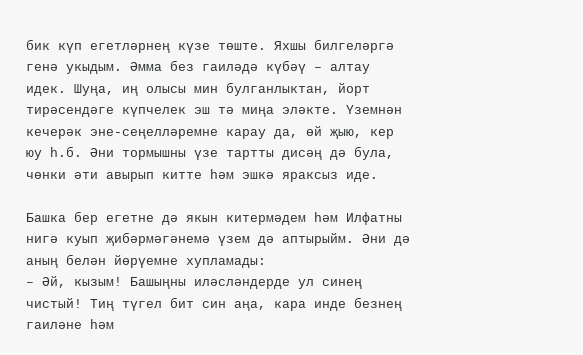бик күп егетләрнең күзе төште. Яхшы билгеләргә генә укыдым. Әмма без гаиләдә күбәү – алтау идек. Шуңа, иң олысы мин булганлыктан, йорт тирәсендәге күпчелек эш тә миңа эләкте. Үземнән кечерәк эне-сеңелләремне карау да, өй җыю, кер юу һ.б. Әни тормышны үзе тартты дисәң дә була, чөнки әти авырып китте һәм эшкә яраксыз иде.

Башка бер егетне дә якын китермәдем һәм Илфатны нигә куып җибәрмәгәнемә үзем дә аптырыйм. Әни дә аның белән йөрүемне хупламады:
– Әй, кызым! Башыңны иләсләндерде ул синең чистый! Тиң түгел бит син аңа, кара инде безнең гаиләне һәм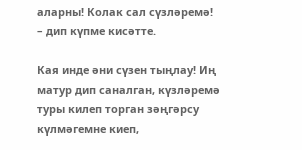аларны! Колак сал сүзләремә! – дип күпме кисәтте.

Кая инде әни сүзен тыңлау! Иң матур дип саналган, күзләремә туры килеп торган зәңгәрсу күлмәгемне киеп,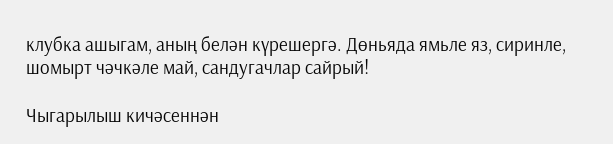клубка ашыгам, аның белән күрешергә. Дөньяда ямьле яз, сиринле, шомырт чәчкәле май, сандугачлар сайрый!

Чыгарылыш кичәсеннән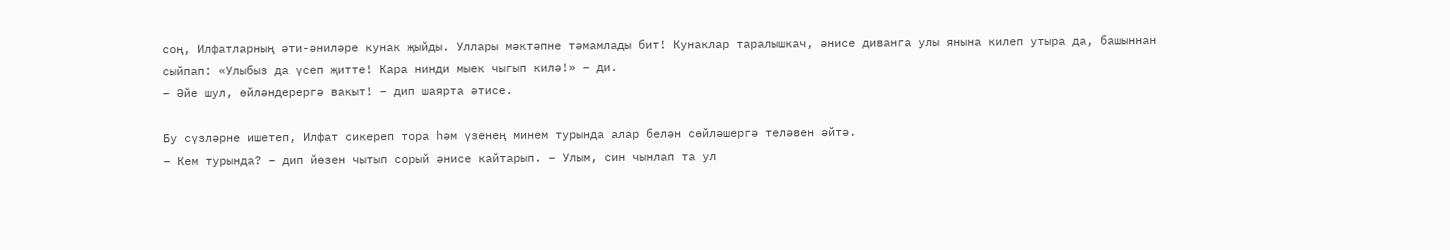соң, Илфатларның әти-әниләре кунак җыйды. Уллары мәктәпне тәмамлады бит! Кунаклар таралышкач, әнисе диванга улы янына килеп утыра да, башыннан сыйпап: «Улыбыз да үсеп җитте! Кара нинди мыек чыгып килә!» – ди.
– Әйе шул, өйләндерергә вакыт! – дип шаярта әтисе.

Бу сүзләрне ишетеп, Илфат сикереп тора һәм үзенең минем турында алар белән сөйләшергә теләвен әйтә.
– Кем турында? – дип йөзен чытып сорый әнисе кайтарып. – Улым, син чынлап та ул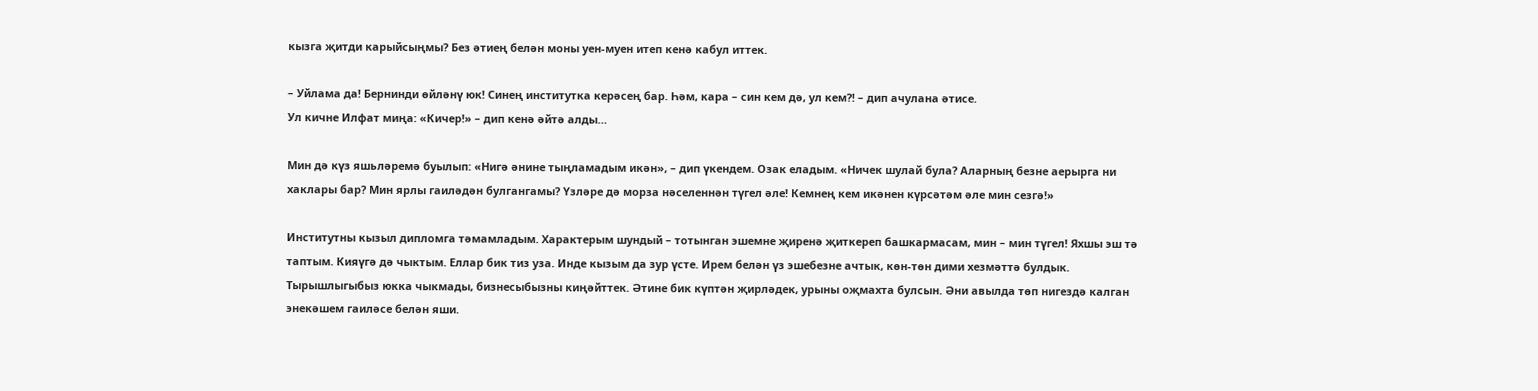кызга җитди карыйсыңмы? Без әтиең белән моны уен-муен итеп кенә кабул иттек.

– Уйлама да! Бернинди өйләнү юк! Синең институтка керәсең бар. Һәм, кара – син кем дә, ул кем?! – дип ачулана әтисе.
Ул кичне Илфат миңа: «Кичер!» – дип кенә әйтә алды…

Мин дә күз яшьләремә буылып: «Нигә әнине тыңламадым икән», – дип үкендем. Озак еладым. «Ничек шулай була? Аларның безне аерырга ни хаклары бар? Мин ярлы гаиләдән булгангамы? Үзләре дә морза нәселеннән түгел әле! Кемнең кем икәнен күрсәтәм әле мин сезгә!»

Институтны кызыл дипломга тәмамладым. Характерым шундый – тотынган эшемне җиренә җиткереп башкармасам, мин – мин түгел! Яхшы эш тә таптым. Кияүгә дә чыктым. Еллар бик тиз уза. Инде кызым да зур үсте. Ирем белән үз эшебезне ачтык, көн-төн дими хезмәттә булдык. Тырышлыгыбыз юкка чыкмады, бизнесыбызны киңәйттек. Әтине бик күптән җирләдек, урыны оҗмахта булсын. Әни авылда төп нигездә калган энекәшем гаиләсе белән яши.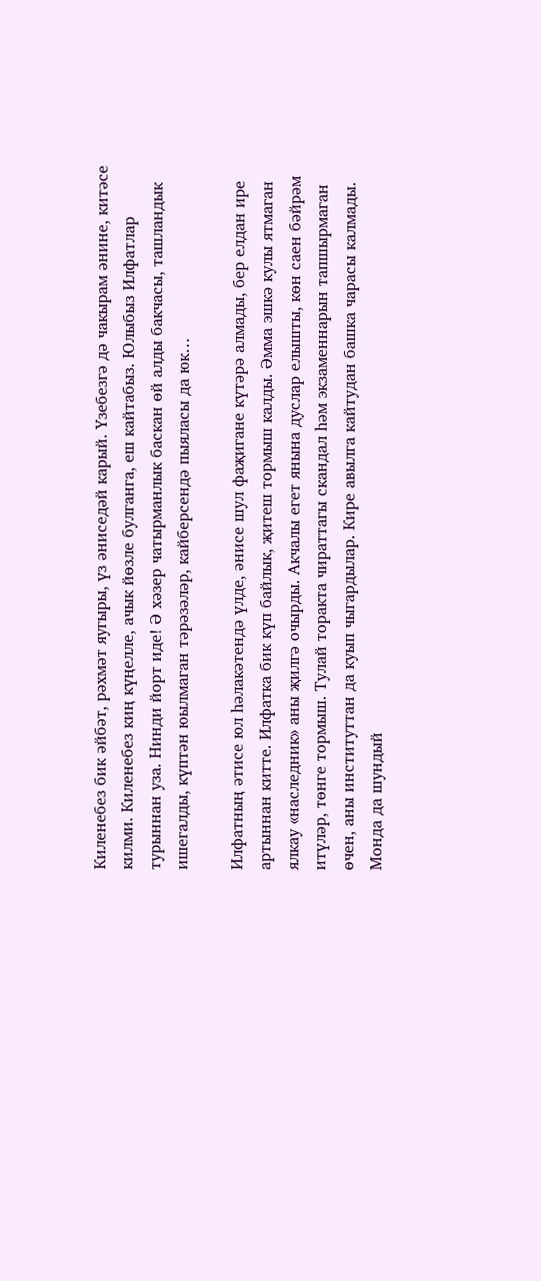Киленебез бик әйбәт, рәхмәт яугыры, үз әниседәй карый. Үзебезгә дә чакырам әнине, китәсе килми. Киленебез киң күңелле, ачык йөзле булганга, еш кайтабыз. Юлыбыз Илфатлар турыннан уза. Нинди йорт иде! Ә хәзер чатырманлык баскан өй алды бакчасы, ташландык ишегалды, күптән юылмаган тәрәзәләр, кайберсендә пыяласы да юк…

Илфатның әтисе юл һәлакәтендә үлде, әнисе шул фаҗигане күтәрә алмады, бер елдан ире артыннан китте. Илфатка бик күп байлык, җитеш тормыш калды. Әмма эшкә кулы ятмаган ялкау «наследник» аны җилгә очырды. Акчалы егет янына дуслар елышты, көн саен бәйрәм итүләр, төнге тормыш. Тулай торакта чираттагы скандал һәм экзаменнарын тапшырмаган өчен, аны институттан да куып чыгардылар. Кире авылга кайтудан башка чарасы калмады. Монда да шундый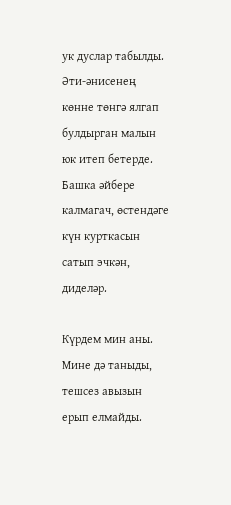ук дуслар табылды. Әти-әнисенең көнне төнгә ялгап булдырган малын юк итеп бетерде. Башка әйбере калмагач, өстендәге күн курткасын сатып эчкән, диделәр.

Күрдем мин аны. Мине дә таныды, тешсез авызын ерып елмайды.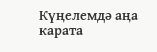Күңелемдә аңа карата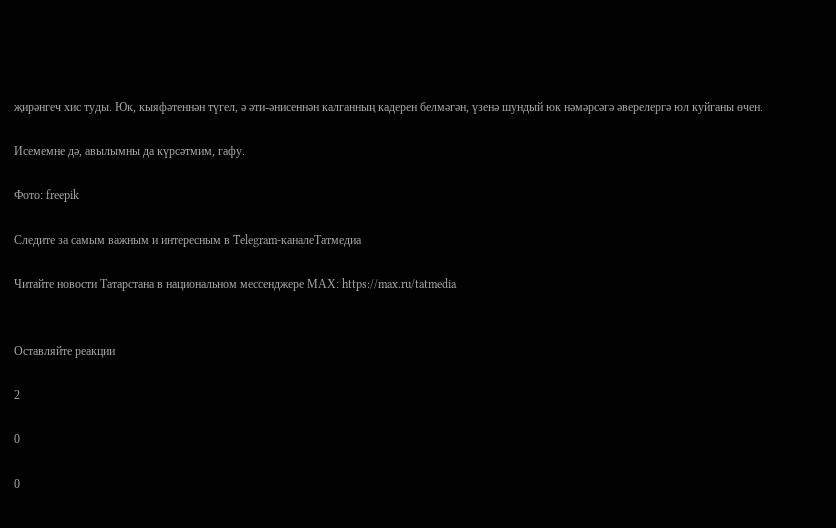җирәнгеч хис туды. Юк, кыяфәтеннән түгел, ә әти-әнисеннән калганның кадерен белмәгән, үзенә шундый юк нәмәрсәгә әверелергә юл куйганы өчен.

Исемемне дә, авылымны да күрсәтмим, гафу.

Фото: freepik

Следите за самым важным и интересным в Telegram-каналеТатмедиа

Читайте новости Татарстана в национальном мессенджере MАХ: https://max.ru/tatmedia


Оставляйте реакции

2

0

0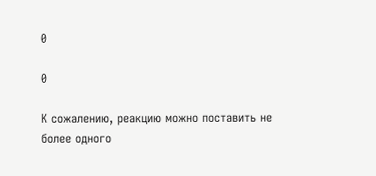0

0

К сожалению, реакцию можно поставить не более одного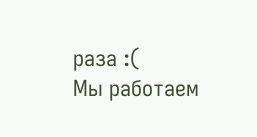раза :(
Мы работаем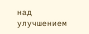над улучшением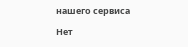нашего сервиса

Нет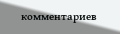комментариев